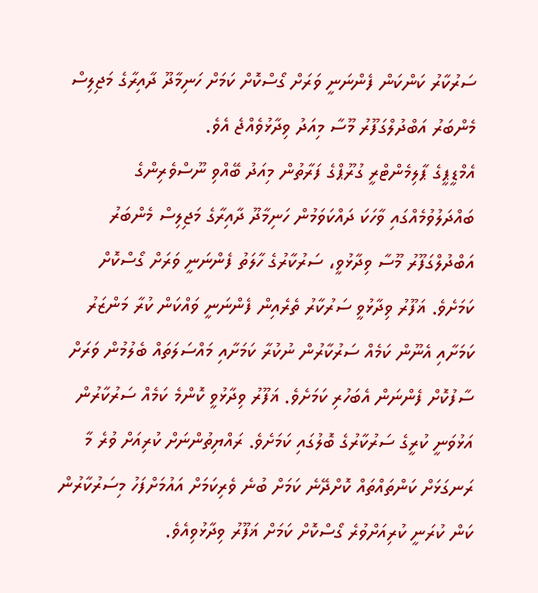ސަރުކާރު ކަންކަން ފެންނަނީ ވަރަށް ގޯސްކޮށް ކަމަށް ހަނިމާދޫ ދާއިރާގެ މަޖިލިސް މެންބަރު އަބްދުލްގަފޫރު މޫސާ މިއަދު ވިދާޅުވެއްޖެ އެވެ.
އެމްޑީޕީގެ ޕާލިމެންޓްރީ ގުރޫޕްގެ ފަރާތުން މިއަދު ބޭއްވި ނޫސްވެރިންގެ ބައްދަލުވުމެއްގައި ވާހަކަ ދައްކަވަމުން ހަނިމާދޫ ދާއިރާގެ މަޖިލިސް މެންބަރު އަބްދުލްގަފޫރު މޫސާ ވިދާޅުވީ، ސަރުކާރުގެ ހާލަތު ފެންނަނީ ވަރަށް ގޯސްކޮށް ކަމަށެވެ. ޣަފޫރު ވިދާޅުވީ ސަރުކާރު ތެރެއިން ފެންނަނީ ވައްކަން ކުރާ މަންޒަރު ކަމަށާއި އެނޫން ކަމެއް ސަރުކާރުން ނުކުރާ ކަމަށާއި މައްސަލަތައް ބެލުމުން ވަރަށް ސާފުކޮށް ފެންނަން އެބަހުރި ކަމަށެވެ. ޣަފޫރު ވިދާޅުވީ ކޮންމެ ކަމެއް ސަރުކާރުން އަޅުވަނީ ކުރީގެ ސަރުކާރުގެ ބޮލުގައި ކަމަށެވެ. ރައްޔިތުންނަށް ކުރިއަށް ވުރެ މާ ރަނގަޅަށް ކަންތައްތައް ކޮށްދޭނެ ކަމަށް ބުނެ ވެރިކަމަށް އައުމަށްފަހު މިސަރުކާރުން ކަން ކުރަނީ ކުރިއަށްވުރެ ގޯސްކޮށް ކަމަށް ޣަފޫރު ވިދާޅުވިއެވެ.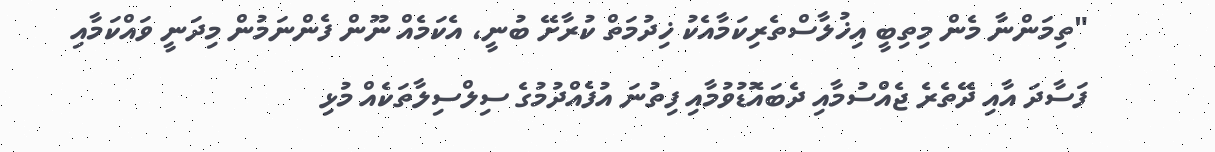"ތިމަންނާ މެން މިތިބީ އިޚުލާސްތެރިކަމާއެކު ޚިދުމަތް ކުރާށޭ ބުނީ، އެކަމެއް ނޫން ފެންނަމުން މިދަނީ ވައްކަމާއި ފަސާދަ އާއި ދޭތެރެ ޖެއްސުމާއި ދެބައޮޑުވުމާއި ފިތުނަ އުފެއްދުމުގެ ސިލްސިލާތަކެއް މުޅި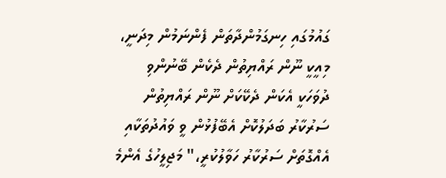ގައުމުގައި ހިނގަމުންދާތަން ފެންނަމުން މިދަނީ، މިއީކީ ނޫން ރައްޔިތުން ދެކެން ބޭނުންވި ދުވަހަކީ އެކަން ދެކޭކަށް ނޫން ރައްޔިތުން ސަރުކާރު ބަދަލުކޮށް އެބޭފުޅުން ވީ ވައުދުތަކާއި އެއްގޮތަށް ސަރުކާރު ހަވާލުކުރީ،" މަޖިލީހުގެ އެންމެ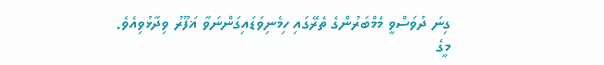ގިނަ ދުވަސްވީ މެމްބަރުންގެ ތެރޭގައި ހިމެނިވަޑައިގަންނަވާ ޣަފޫރު ވިދާޅުވިއެވެ.
މީގެ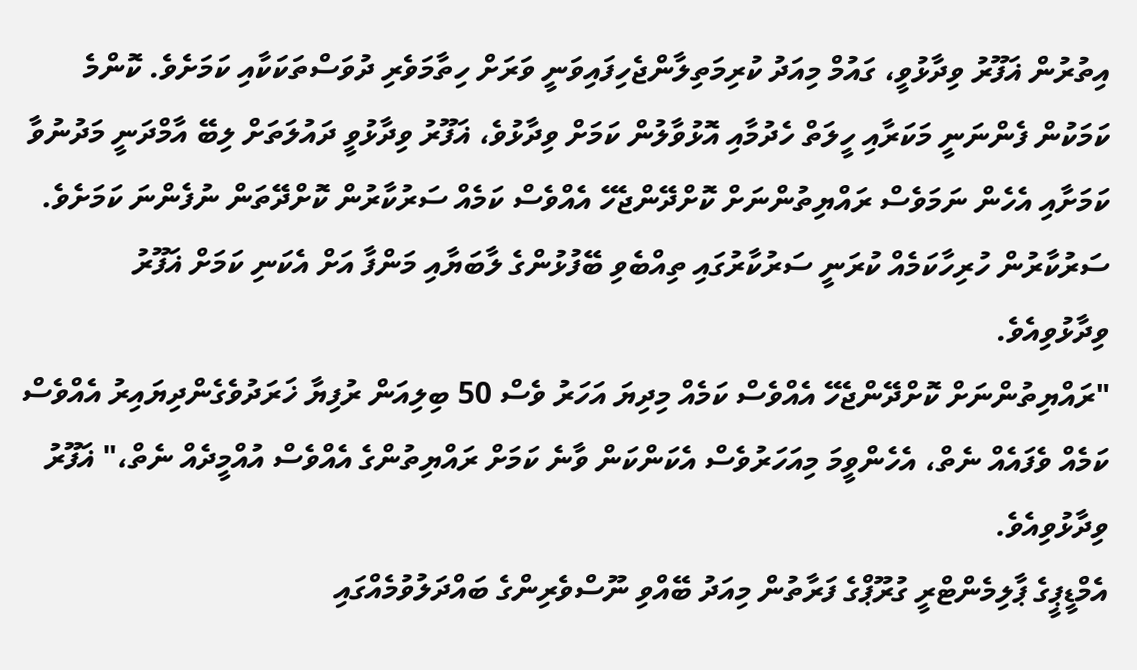އިތުރުން ޣަފޫރު ވިދާޅުވީ، ގައުމް މިއަދު ކުރިމަތިލާންޖެހިފައިވަނީ ވަރަށް ހިތާމަވެރި ދުވަސްތަކަކާއި ކަމަށެވެ. ކޮންމެ ކަމަކުން ފެންނަނީ މަކަރާއި ހީލަތް ހެދުމާއި އޮޅުވާލުން ކަމަށް ވިދާޅުވެ، ޣަފޫރު ވިދާޅުވީ ދައުލަތަށް ލިބޭ އާމްދަނީ މަދުނުވާ ކަމަށާއި އެހެން ނަމަވެސް ރައްޔިތުންނަށް ކޮށްދޭންޖެހޭ އެއްވެސް ކަމެއް ސަރުކާރުން ކޮށްދޭތަން ނުފެންނަ ކަމަށެވެ. ސަރުކާރުން ހުރިހާކަމެއް ކުރަނީ ސަރުކާރުގައި ތިއްބެވި ބޭފުޅުންގެ ލާބަޔާއި މަންފާ އަށް އެކަނި ކަމަށް ޣަފޫރު ވިދާޅުވިއެވެ.
"ރައްޔިތުންނަށް ކޮށްދޭންޖެހޭ އެއްވެސް ކަމެއް މިދިޔަ އަހަރު ވެސް 50 ބިލިއަން ރުފިޔާ ޚަރަދުވެގެންދިޔައިރު އެއްވެސް ކަމެއް ވެފައެއް ނެތް، އެހެންވީމަ މިއަހަރުވެސް އެކަންކަން ވާނެ ކަމަށް ރައްޔިތުންގެ އެއްވެސް އުއްމީދެއް ނެތް،" ޣަފޫރު ވިދާޅުވިއެވެ.
އެމްޑީޕީގެ ޕާލިމެންޓްރީ ގުރޫޕްގެ ފަރާތުން މިއަދު ބޭއްވި ނޫސްވެރިންގެ ބައްދަލުވުމެއްގައި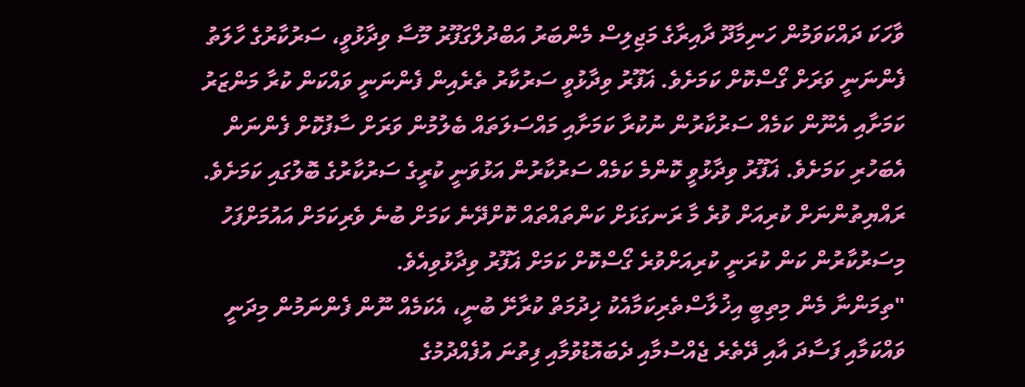ވާހަކަ ދައްކަވަމުން ހަނިމާދޫ ދާއިރާގެ މަޖިލިސް މެންބަރު އަބްދުލްގަފޫރު މޫސާ ވިދާޅުވީ، ސަރުކާރުގެ ހާލަތު ފެންނަނީ ވަރަށް ގޯސްކޮށް ކަމަށެވެ. ޣަފޫރު ވިދާޅުވީ ސަރުކާރު ތެރެއިން ފެންނަނީ ވައްކަން ކުރާ މަންޒަރު ކަމަށާއި އެނޫން ކަމެއް ސަރުކާރުން ނުކުރާ ކަމަށާއި މައްސަލަތައް ބެލުމުން ވަރަށް ސާފުކޮށް ފެންނަން އެބަހުރި ކަމަށެވެ. ޣަފޫރު ވިދާޅުވީ ކޮންމެ ކަމެއް ސަރުކާރުން އަޅުވަނީ ކުރީގެ ސަރުކާރުގެ ބޮލުގައި ކަމަށެވެ. ރައްޔިތުންނަށް ކުރިއަށް ވުރެ މާ ރަނގަޅަށް ކަންތައްތައް ކޮށްދޭނެ ކަމަށް ބުނެ ވެރިކަމަށް އައުމަށްފަހު މިސަރުކާރުން ކަން ކުރަނީ ކުރިއަށްވުރެ ގޯސްކޮށް ކަމަށް ޣަފޫރު ވިދާޅުވިއެވެ.
"ތިމަންނާ މެން މިތިބީ އިޚުލާސްތެރިކަމާއެކު ޚިދުމަތް ކުރާށޭ ބުނީ، އެކަމެއް ނޫން ފެންނަމުން މިދަނީ ވައްކަމާއި ފަސާދަ އާއި ދޭތެރެ ޖެއްސުމާއި ދެބައޮޑުވުމާއި ފިތުނަ އުފެއްދުމުގެ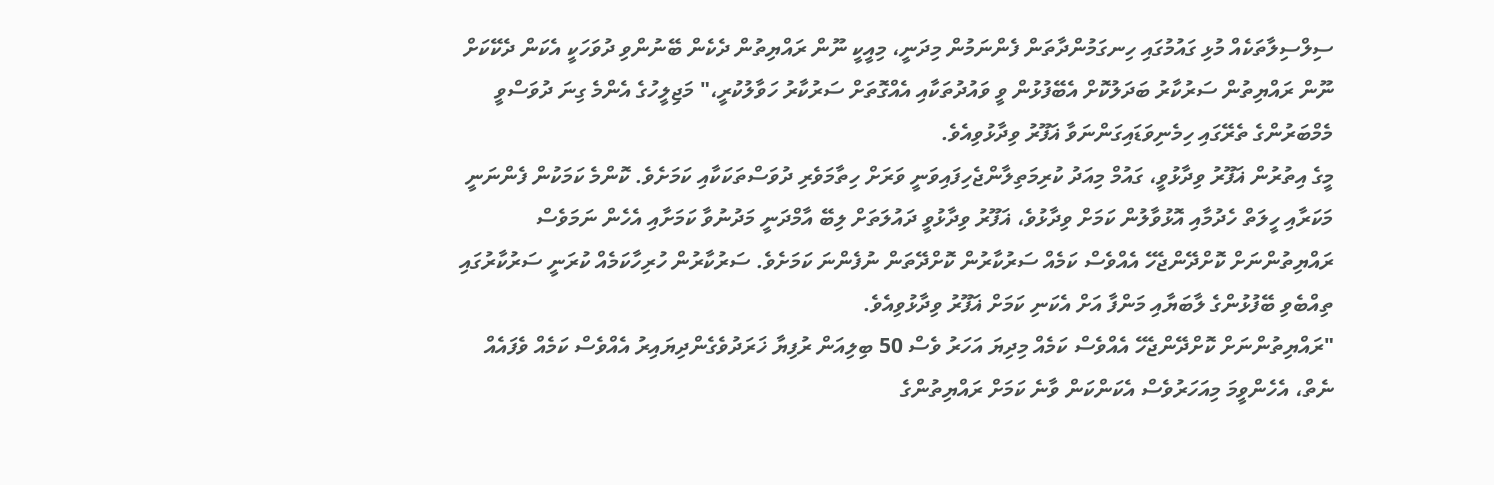ސިލްސިލާތަކެއް މުޅި ގައުމުގައި ހިނގަމުންދާތަން ފެންނަމުން މިދަނީ، މިއީކީ ނޫން ރައްޔިތުން ދެކެން ބޭނުންވި ދުވަހަކީ އެކަން ދެކޭކަށް ނޫން ރައްޔިތުން ސަރުކާރު ބަދަލުކޮށް އެބޭފުޅުން ވީ ވައުދުތަކާއި އެއްގޮތަށް ސަރުކާރު ހަވާލުކުރީ،" މަޖިލީހުގެ އެންމެ ގިނަ ދުވަސްވީ މެމްބަރުންގެ ތެރޭގައި ހިމެނިވަޑައިގަންނަވާ ޣަފޫރު ވިދާޅުވިއެވެ.
މީގެ އިތުރުން ޣަފޫރު ވިދާޅުވީ، ގައުމް މިއަދު ކުރިމަތިލާންޖެހިފައިވަނީ ވަރަށް ހިތާމަވެރި ދުވަސްތަކަކާއި ކަމަށެވެ. ކޮންމެ ކަމަކުން ފެންނަނީ މަކަރާއި ހީލަތް ހެދުމާއި އޮޅުވާލުން ކަމަށް ވިދާޅުވެ، ޣަފޫރު ވިދާޅުވީ ދައުލަތަށް ލިބޭ އާމްދަނީ މަދުނުވާ ކަމަށާއި އެހެން ނަމަވެސް ރައްޔިތުންނަށް ކޮށްދޭންޖެހޭ އެއްވެސް ކަމެއް ސަރުކާރުން ކޮށްދޭތަން ނުފެންނަ ކަމަށެވެ. ސަރުކާރުން ހުރިހާކަމެއް ކުރަނީ ސަރުކާރުގައި ތިއްބެވި ބޭފުޅުންގެ ލާބަޔާއި މަންފާ އަށް އެކަނި ކަމަށް ޣަފޫރު ވިދާޅުވިއެވެ.
"ރައްޔިތުންނަށް ކޮށްދޭންޖެހޭ އެއްވެސް ކަމެއް މިދިޔަ އަހަރު ވެސް 50 ބިލިއަން ރުފިޔާ ޚަރަދުވެގެންދިޔައިރު އެއްވެސް ކަމެއް ވެފައެއް ނެތް، އެހެންވީމަ މިއަހަރުވެސް އެކަންކަން ވާނެ ކަމަށް ރައްޔިތުންގެ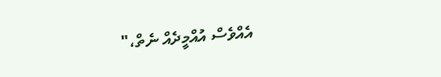އެއްވެސް އުއްމީދެއް ނެތް،"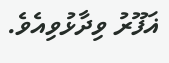ޣަފޫރު ވިދާޅުވިއެވެ.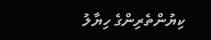ކިޔުންތެރިންގެ ހިޔާލު